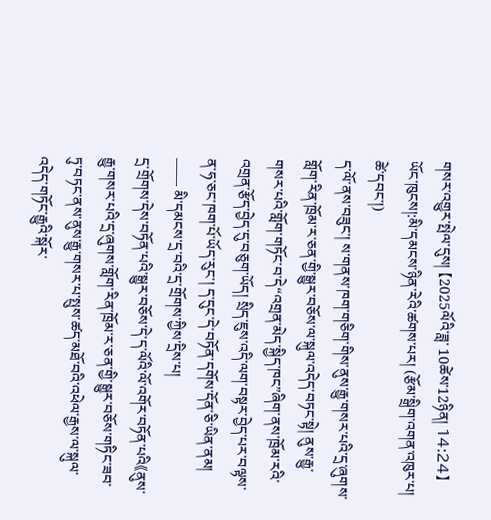གསར་འགྱུར་སྤེལ་དུས། 【2025ལོའི་ཟླ་ 10ཚེས་12ཉིན། 14:24】 ཡོང་ཁུངས།:མི་དམངས་ཉིན་རེའི་ཚགས་པར། (རྩོམ་སྒྲིག་འགན་འཁུར་པ། ཚེ་དབང་།)
ད་ལོ་ནས་བཟུང་། ས་གནས་ཁག་གཅིག་གིས་ནུས་རྒྱུ་གསར་པའི་དྲ་ཞུགས་གློག་རིན་ཁྲོམ་ར་ཅན་གྱི་སྒྱུར་བཅོས་ལ་སྐུལ་འདེད་བཏང་སྟེ། ནུས་རྒྱུ་གསར་པའི་གློག་གཏོང་བ་དེ“འགྲན་མེད་སྐྱིད་ཁང”ཞིག་ནས་ཁྲོམ་རའི་འགྲན་རྩོད་བྱེད་དུ་བཅུག་ཡོད། སྲིད་ཇུས་འདི་ལག་བསྟར་བྱེད་པར་བལྟས་ན་ཧ་ཅང་ཁག་པོ་ཡོད་རུང་། ད་དུང་དེ་བཏོན་དགོས་དོན་ཅི་ཡིན་ནམ།
—— མི་དམངས་དྲ་བའི་དྲ་གྲོགས་ཀྱིས་དྲིས་པ།
དྲ་གྲོགས་དེས་བཏོན་པའི་སྒྱུར་བཅོས་དེ་ད་ལོའི་ལོ་འགོར་བཏོན་པའི《ནུས་རྒྱུ་གསར་པའི་དྲ་ཞུགས་གློག་རིན་ཁྲོམ་ར་ཅན་གྱི་སྒྱུར་བཅོས་གཏིང་ཟབ་ཏུ་བཏང་ནས་ནུས་རྒྱུ་གསར་པ་སྤུས་ཚད་མཐོ་བའི་འཕེལ་རྒྱས་ལ་སྐུལ་འདེད་གཏོང་རྒྱུའི་སྐོར་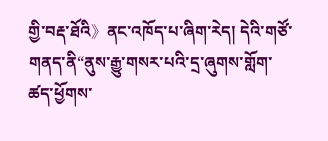གྱི་བརྡ་ཐོའི》ནང་འཁོད་པ་ཞིག་རེད། དེའི་གཙོ་གནད་ནི“ནུས་རྒྱུ་གསར་པའི་དྲ་ཞུགས་གློག་ཚད་ཕྱོགས་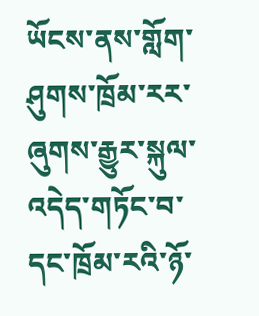ཡོངས་ནས་གློག་ཤུགས་ཁྲོམ་རར་ཞུགས་རྒྱུར་སྐུལ་འདེད་གཏོང་བ་དང་ཁྲོམ་རའི་ཉོ་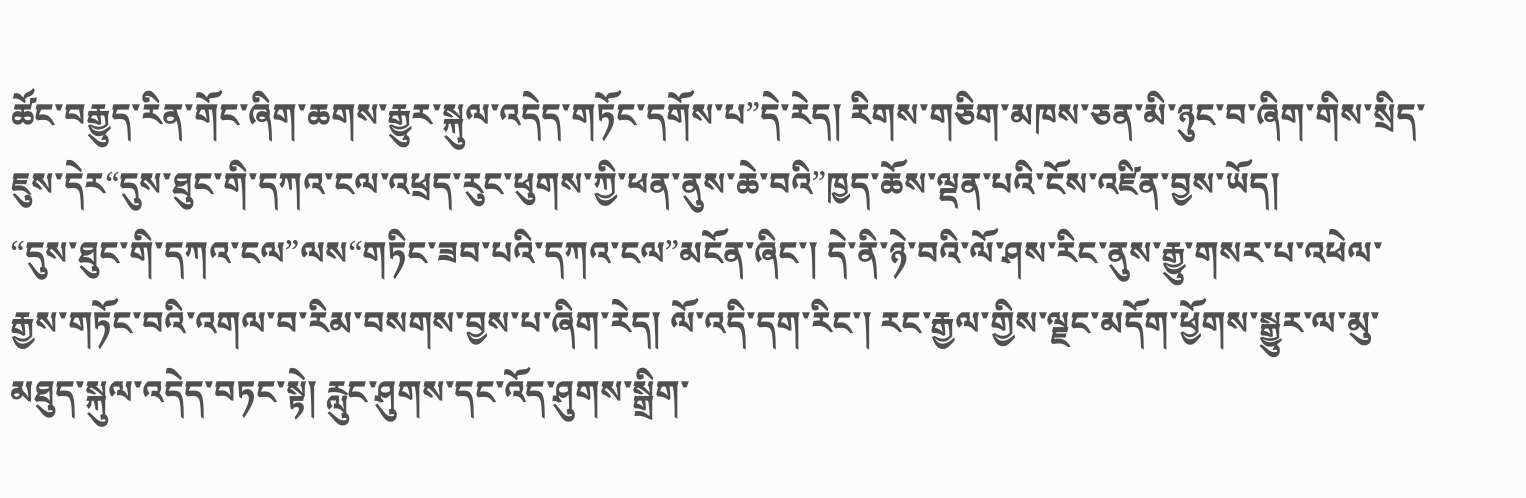ཚོང་བརྒྱུད་རིན་གོང་ཞིག་ཆགས་རྒྱུར་སྐུལ་འདེད་གཏོང་དགོས་པ”དེ་རེད། རིགས་གཅིག་མཁས་ཅན་མི་ཉུང་བ་ཞིག་གིས་སྲིད་ཇུས་དེར“དུས་ཐུང་གི་དཀའ་ངལ་འཕྲད་རུང་ཕུགས་ཀྱི་ཕན་ནུས་ཆེ་བའི”ཁྱད་ཆོས་ལྡན་པའི་ངོས་འཛིན་བྱས་ཡོད།
“དུས་ཐུང་གི་དཀའ་ངལ”ལས“གཏིང་ཟབ་པའི་དཀའ་ངལ”མངོན་ཞིང་། དེ་ནི་ཉེ་བའི་ལོ་ཤས་རིང་ནུས་རྒྱུ་གསར་པ་འཕེལ་རྒྱས་གཏོང་བའི་འགལ་བ་རིམ་བསགས་བྱས་པ་ཞིག་རེད། ལོ་འདི་དག་རིང་། རང་རྒྱལ་གྱིས་ལྗང་མདོག་ཕྱོགས་སྒྱུར་ལ་མུ་མཐུད་སྐུལ་འདེད་བཏང་སྟེ། རླུང་ཤུགས་དང་འོད་ཤུགས་སྒྲིག་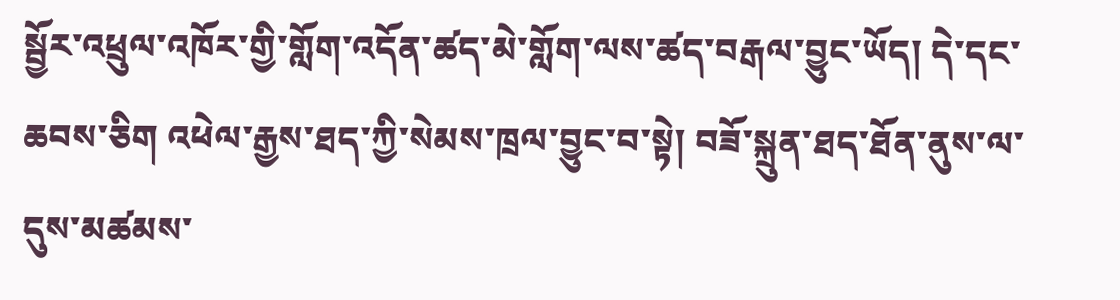སྦྱོར་འཕྲུལ་འཁོར་གྱི་གློག་འདོན་ཚད་མེ་གློག་ལས་ཚད་བརྒལ་བྱུང་ཡོད། དེ་དང་ཆབས་ཅིག འཕེལ་རྒྱས་ཐད་ཀྱི་སེམས་ཁྲལ་བྱུང་བ་སྟེ། བཟོ་སྐྲུན་ཐད་ཐོན་ནུས་ལ་དུས་མཚམས་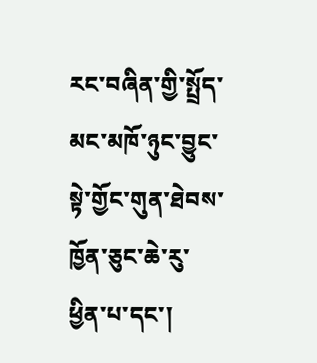རང་བཞིན་གྱི་སྤྲོད་མང་མཁོ་ཉུང་བྱུང་སྟེ་གྱོང་གུན་ཐེབས་ཁྱོན་ཅུང་ཆེ་རུ་ཕྱིན་པ་དང་།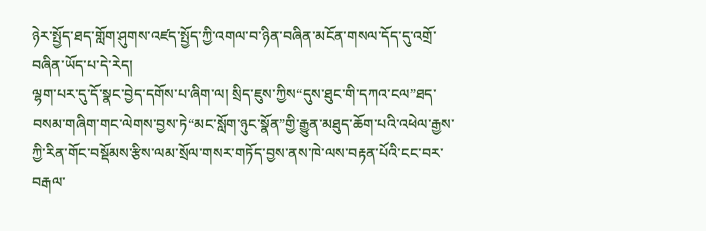ཉེར་སྤྱོད་ཐད་གློག་ཤུགས་འཛད་སྤྱོད་ཀྱི་འགལ་བ་ཉིན་བཞིན་མངོན་གསལ་དོད་དུ་འགྲོ་བཞིན་ཡོད་པ་དེ་རེད།
ལྷག་པར་དུ་དོ་སྣང་བྱེད་དགོས་པ་ཞིག་ལ། སྲིད་ཇུས་ཀྱིས“དུས་ཐུང་གི་དཀའ་ངལ”ཐད་བསམ་གཞིག་གང་ལེགས་བྱས་ཏེ“མང་སློག་ཉུང་སྣོན”གྱི་རྒྱུན་མཐུད་ཆོག་པའི་འཕེལ་རྒྱས་ཀྱི་རིན་གོང་བསྡོམས་རྩིས་ལམ་སྲོལ་གསར་གཏོད་བྱས་ནས་ཁེ་ལས་བརྟན་པོའི་ངང་བར་བརྒལ་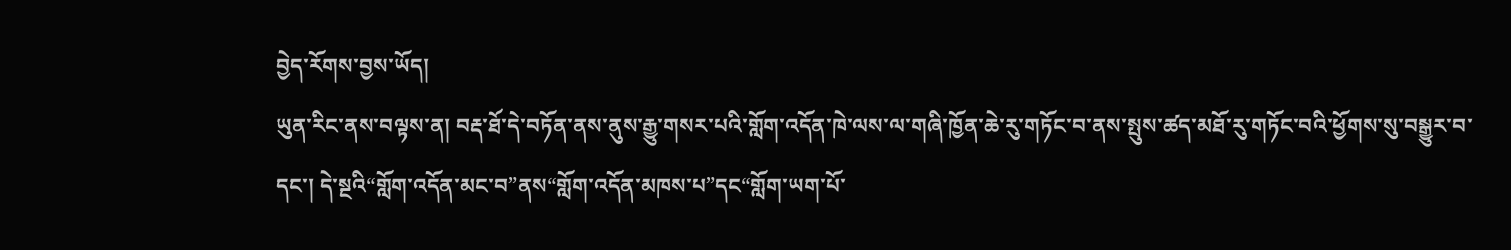བྱེད་རོགས་བྱས་ཡོད།
ཡུན་རིང་ནས་བལྟས་ན། བརྡ་ཐོ་དེ་བཏོན་ནས་ནུས་རྒྱུ་གསར་པའི་གློག་འདོན་ཁེ་ལས་ལ་གཞི་ཁྱོན་ཆེ་རུ་གཏོང་བ་ནས་སྤུས་ཚད་མཐོ་རུ་གཏོང་བའི་ཕྱོགས་སུ་བསྒྱུར་བ་དང་། དེ་སྔའི“གློག་འདོན་མང་བ”ནས“གློག་འདོན་མཁས་པ”དང“གློག་ཡག་པོ་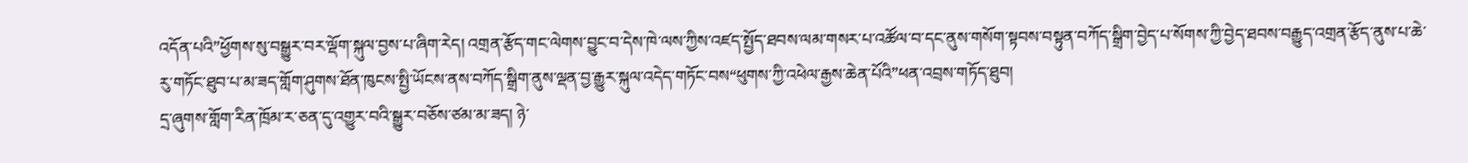འདོན་པའི”ཕྱོགས་སུ་བསྒྱུར་བར་ལྡོག་སྐུལ་བྱས་པ་ཞིག་རེད། འགྲན་རྩོད་གང་ལེགས་བྱུང་བ་དེས་ཁེ་ལས་ཀྱིས་འཛད་སྤྱོད་ཐབས་ལམ་གསར་པ་འཚོལ་བ་དང་ནུས་གསོག་སྟབས་བསྟུན་བཀོད་སྒྲིག་བྱེད་པ་སོགས་ཀྱི་བྱེད་ཐབས་བརྒྱུད་འགྲན་རྩོད་ནུས་པ་ཆེ་རུ་གཏོང་ཐུབ་པ་མ་ཟད་གློག་ཤུགས་ཐོན་ཁུངས་སྤྱི་ཡོངས་ནས་བཀོད་སྒྲིག་ནུས་ལྡན་བྱ་རྒྱུར་སྐུལ་འདེད་གཏོང་བས“ཕུགས་ཀྱི་འཕེལ་རྒྱས་ཆེན་པོའི”ཕན་འབྲས་གཏོད་ཐུབ།
དྲ་ཞུགས་གློག་རིན་ཁྲོམ་ར་ཅན་དུ་འགྱུར་བའི་སྒྱུར་བཅོས་ཙམ་མ་ཟད། ཉེ་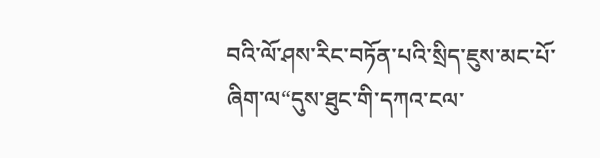བའི་ལོ་ཤས་རིང་བཏོན་པའི་སྲིད་ཇུས་མང་པོ་ཞིག་ལ“དུས་ཐུང་གི་དཀའ་ངལ་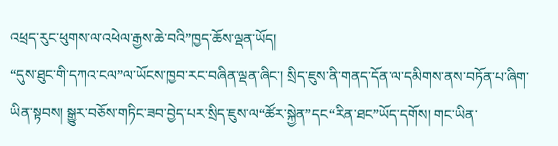འཕྲད་རུང་ཕུགས་ལ་འཕེལ་རྒྱས་ཆེ་བའི”ཁྱད་ཆོས་ལྡན་ཡོད།
“དུས་ཐུང་གི་དཀའ་ངལ”ལ་ཡོངས་ཁྱབ་རང་བཞིན་ལྡན་ཞིང་། སྲིད་ཇུས་ནི་གནད་དོན་ལ་དམིགས་ནས་བཏོན་པ་ཞིག་ཡིན་སྟབས། སྒྱུར་བཅོས་གཏིང་ཟབ་བྱེད་པར་སྲིད་ཇུས་ལ“ཚོར་སྐྱེན”དང“རིན་ཐང”ཡོད་དགོས། གང་ཡིན་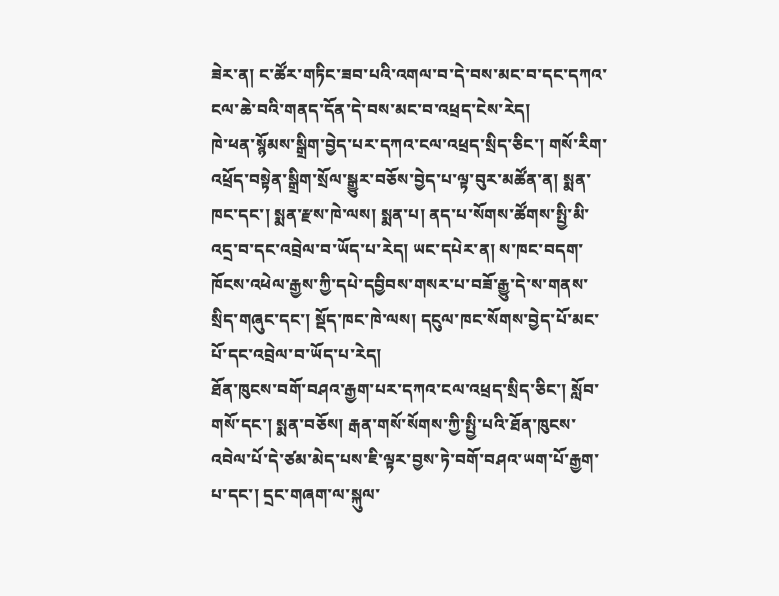ཟེར་ན། ང་ཚོར་གཏིང་ཟབ་པའི་འགལ་བ་དེ་བས་མང་བ་དང་དཀའ་ངལ་ཆེ་བའི་གནད་དོན་དེ་བས་མང་བ་འཕྲད་ངེས་རེད།
ཁེ་ཕན་སྙོམས་སྒྲིག་བྱེད་པར་དཀའ་ངལ་འཕྲད་སྲིད་ཅིང་། གསོ་རིག་འཕྲོད་བསྟེན་སྒྲིག་སྲོལ་སྒྱུར་བཅོས་བྱེད་པ་ལྟ་བུར་མཚོན་ན། སྨན་ཁང་དང་། སྨན་རྫས་ཁེ་ལས། སྨན་པ། ནད་པ་སོགས་ཚོགས་སྤྱི་མི་འདྲ་བ་དང་འབྲེལ་བ་ཡོད་པ་རེད། ཡང་དཔེར་ན། ས་ཁང་བདག་ཁོངས་འཕེལ་རྒྱས་ཀྱི་དཔེ་དབྱིབས་གསར་པ་བཟོ་རྒྱུ་དེ་ས་གནས་སྲིད་གཞུང་དང་། སྡོད་ཁང་ཁེ་ལས། དངུལ་ཁང་སོགས་བྱེད་པོ་མང་པོ་དང་འབྲེལ་བ་ཡོད་པ་རེད།
ཐོན་ཁུངས་བགོ་བཤའ་རྒྱག་པར་དཀའ་ངལ་འཕྲད་སྲིད་ཅིང་། སློབ་གསོ་དང་། སྨན་བཅོས། རྒན་གསོ་སོགས་ཀྱི་སྤྱི་པའི་ཐོན་ཁུངས་འབེལ་པོ་དེ་ཙམ་མེད་པས་ཇི་ལྟར་བྱས་ཏེ་བགོ་བཤའ་ཡག་པོ་རྒྱག་པ་དང་། དྲང་གཞག་ལ་སྐུལ་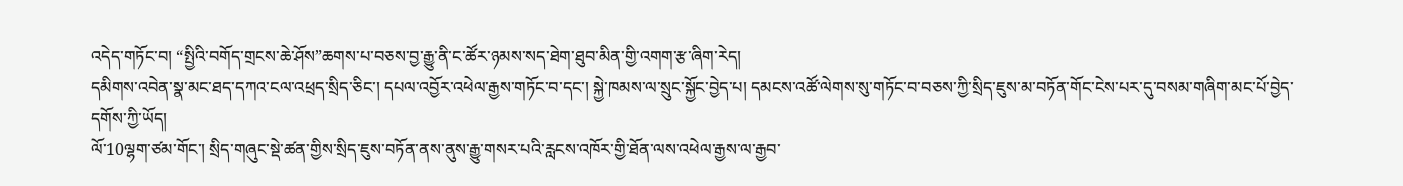འདེད་གཏོང་བ། “སྤྱིའི་བགོད་གྲངས་ཆེ་ཤོས”ཆགས་པ་བཅས་བྱ་རྒྱུ་ནི་ང་ཚོར་ཉམས་སད་ཐེག་ཐུབ་མིན་གྱི་འགག་རྩ་ཞིག་རེད།
དམིགས་འབེན་སྣ་མང་ཐད་དཀའ་ངལ་འཕྲད་སྲིད་ཅིང་། དཔལ་འབྱོར་འཕེལ་རྒྱས་གཏོང་བ་དང་། སྐྱེ་ཁམས་ལ་སྲུང་སྐྱོང་བྱེད་པ། དམངས་འཚོ་ལེགས་སུ་གཏོང་བ་བཅས་ཀྱི་སྲིད་ཇུས་མ་བཏོན་གོང་ངེས་པར་དུ་བསམ་གཞིག་མང་པོ་བྱེད་དགོས་ཀྱི་ཡོད།
ལོ་10ལྷག་ཙམ་གོང་། སྲིད་གཞུང་སྡེ་ཚན་གྱིས་སྲིད་ཇུས་བཏོན་ནས་ནུས་རྒྱུ་གསར་པའི་རླངས་འཁོར་གྱི་ཐོན་ལས་འཕེལ་རྒྱས་ལ་རྒྱབ་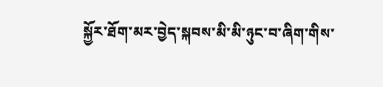སྐྱོར་ཐོག་མར་བྱེད་སྐབས་མི་མི་ཉུང་བ་ཞིག་གིས་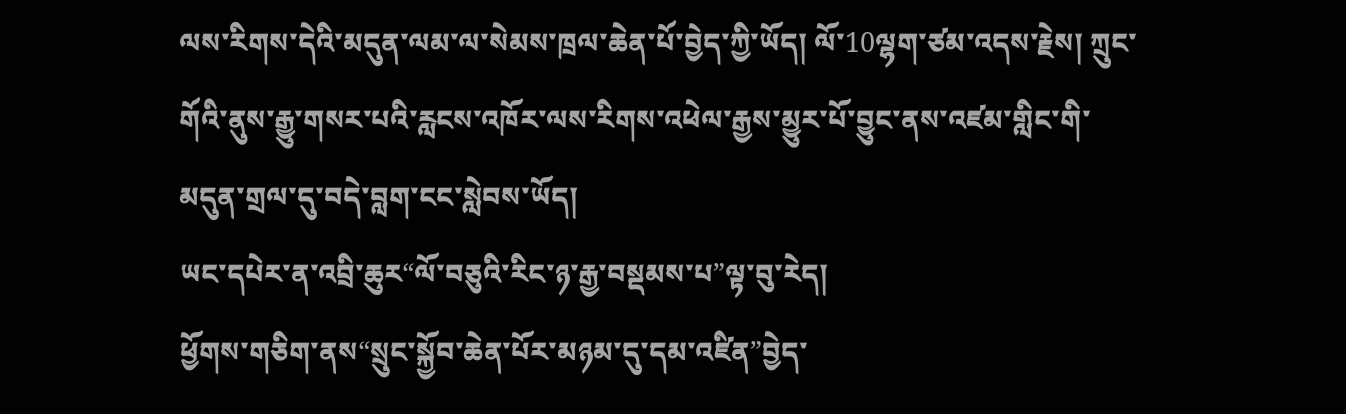ལས་རིགས་དེའི་མདུན་ལམ་ལ་སེམས་ཁྲལ་ཆེན་པོ་བྱེད་ཀྱི་ཡོད། ལོ་10ལྷག་ཙམ་འདས་རྗེས། ཀྲུང་གོའི་ནུས་རྒྱུ་གསར་པའི་རླངས་འཁོར་ལས་རིགས་འཕེལ་རྒྱས་མྱུར་པོ་བྱུང་ནས་འཛམ་གླིང་གི་མདུན་གྲལ་དུ་བདེ་བླག་ངང་སླེབས་ཡོད།
ཡང་དཔེར་ན་འབྲི་ཆུར“ལོ་བཅུའི་རིང་ཉ་རྒྱ་བསྡམས་པ”ལྟ་བུ་རེད།
ཕྱོགས་གཅིག་ནས“སྲུང་སྐྱོབ་ཆེན་པོར་མཉམ་དུ་དམ་འཛིན”བྱེད་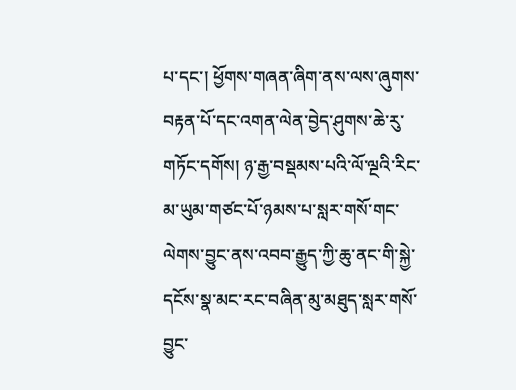པ་དང་། ཕྱོགས་གཞན་ཞིག་ནས་ལས་ཞུགས་བརྟན་པོ་དང་འགན་ལེན་བྱེད་ཤུགས་ཆེ་རུ་གཏོང་དགོས། ཉ་རྒྱ་བསྡམས་པའི་ལོ་ལྔའི་རིང་མ་ཡུམ་གཙང་པོ་ཉམས་པ་སླར་གསོ་གང་ལེགས་བྱུང་ནས་འབབ་རྒྱུད་ཀྱི་ཆུ་ནང་གི་སྐྱེ་དངོས་སྣ་མང་རང་བཞིན་མུ་མཐུད་སླར་གསོ་བྱུང་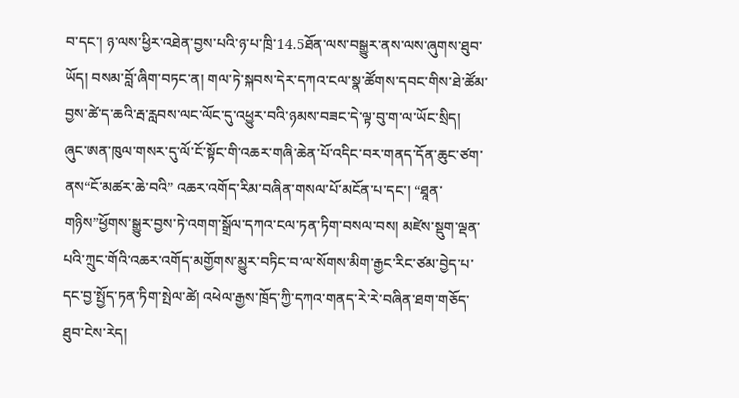བ་དང་། ཉ་ལས་ཕྱིར་འཐེན་བྱས་པའི་ཉ་པ་ཁྲི་14.5ཐོན་ལས་བསྒྱུར་ནས་ལས་ཞུགས་ཐུབ་ཡོད། བསམ་བློ་ཞིག་བཏང་ན། གལ་ཏེ་སྐབས་དེར་དཀའ་ངལ་སྣ་ཚོགས་དབང་གིས་ཐེ་ཚོམ་བྱས་ཚེ་ད་ཆའི་རྦ་རླབས་ལང་ལོང་དུ་འཕྱུར་བའི་ཉམས་བཟང་དེ་ལྟ་བུ་ག་ལ་ཡོང་སྲིད།
ཞུང་ཨན་ཁུལ་གསར་དུ་ལོ་ངོ་སྟོང་གི་འཆར་གཞི་ཆེན་པོ་འདིང་བར་གནད་དོན་ཆུང་ཙག་ནས“ངོ་མཚར་ཆེ་བའི” འཆར་འགོད་རིམ་བཞིན་གསལ་པོ་མངོན་པ་དང་། “ཐཱན་གཉིས”ཕྱོགས་སྒྱུར་བྱས་ཏེ་འགག་སྒྲོལ་དཀའ་ངལ་ཏན་ཏིག་བསལ་བས། མཛེས་སྡུག་ལྡན་པའི་ཀྲུང་གོའི་འཆར་འགོད་མགྱོགས་མྱུར་བཏིང་བ་ལ་སོགས་མིག་རྒྱང་རིང་ཙམ་བྱེད་པ་དང་བྱ་སྤྱོད་ཏན་ཏིག་སྤེལ་ཚེ། འཕེལ་རྒྱས་ཁྲོད་ཀྱི་དཀའ་གནད་རེ་རེ་བཞིན་ཐག་གཅོད་ཐུབ་ངེས་རེད།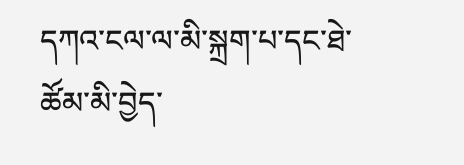དཀའ་ངལ་ལ་མི་སྐྲག་པ་དང་ཐེ་ཚོམ་མི་བྱེད་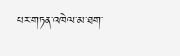པར་གཏན་འཁེལ་མ་ཐག་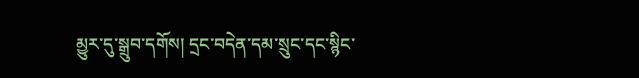མྱུར་དུ་སྒྲུབ་དགོས། དྲང་བདེན་དམ་སྲུང་དང་སྙིང་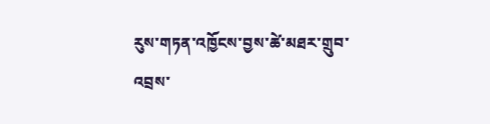རུས་གཏན་འཁྱོངས་བྱས་ཚེ་མཐར་གྲུབ་འབྲས་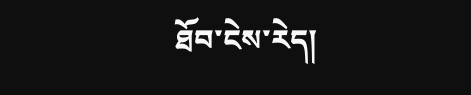ཐོབ་ངེས་རེད།